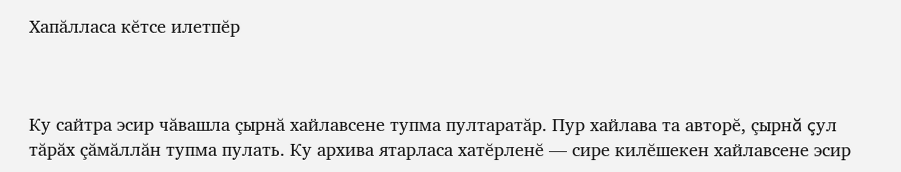Хапăлласа кĕтсе илетпĕр



Ку сайтра эсир чăвашла çырнă хайлавсене тупма пултаратăр. Пур хайлава та авторĕ, çырнă çул тăрăх çăмăллăн тупма пулать. Ку архива ятарласа хатĕрленĕ — сире килĕшекен хайлавсене эсир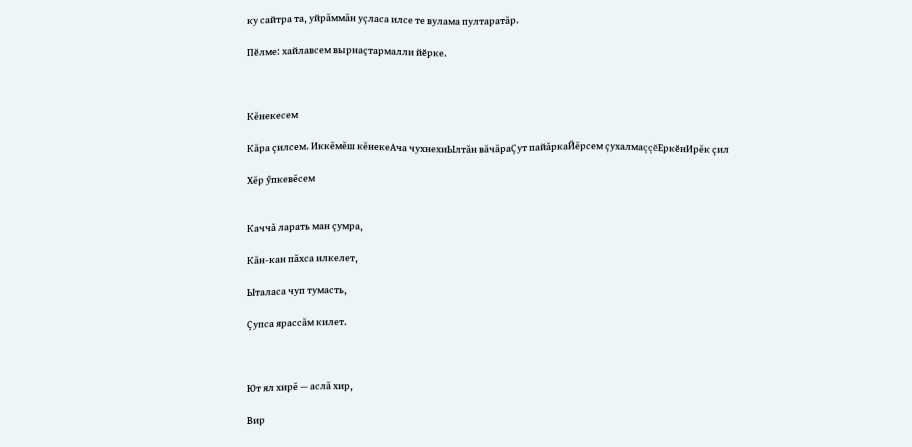ку сайтра та, уйрăммăн уçласа илсе те вулама пултаратăр.

Пӗлме: хайлавсем вырнаҫтармалли йӗрке.



Кĕнекесем

Кăра çилсем. Иккĕмĕш кĕнекеАча чухнехиЫлтăн вăчăраÇут пайăркаЙĕрсем çухалмаççĕЕркӗнИрĕк çил

Хĕр ӳпкевĕсем


Каччă ларать ман çумра,

Кăн-кан пăхса илкелет,

Ыталаса чуп тумасть,

Çупса ярассăм килет.



Ют ял хирĕ — аслă хир,

Вир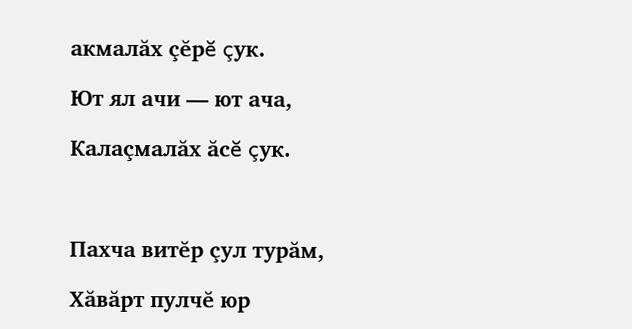акмалăх çĕрĕ çук.

Ют ял ачи — ют ача,

Калаçмалăх ăсĕ çук.



Пахча витĕр çул турăм,

Хăвăрт пулчĕ юр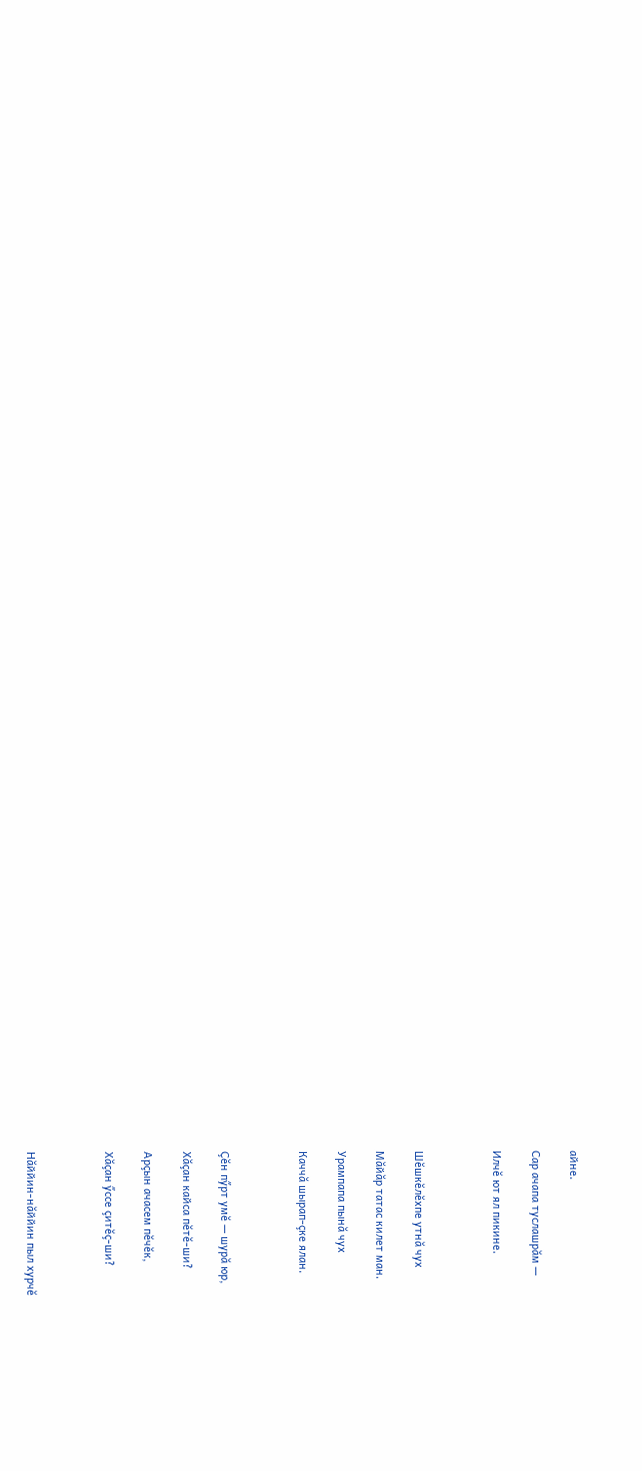айне.

Сар ачапа туслашрăм —

Илчĕ ют ял пикине.



Шĕшкĕлĕхпе утнă чух

Мăйăр татас килет ман.

Урампапа пынă чух

Каччă шырап-çке ялан.



Çĕн пӳрт умĕ — шурă юр,

Хăçан кайса пĕтĕ-ши?

Арçын ачасем пĕчĕк,

Хăçан ӳссе çитĕç-ши?



Нăййин-нăййин пыл хурчĕ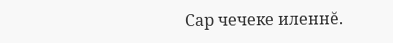Сар чечеке иленнĕ.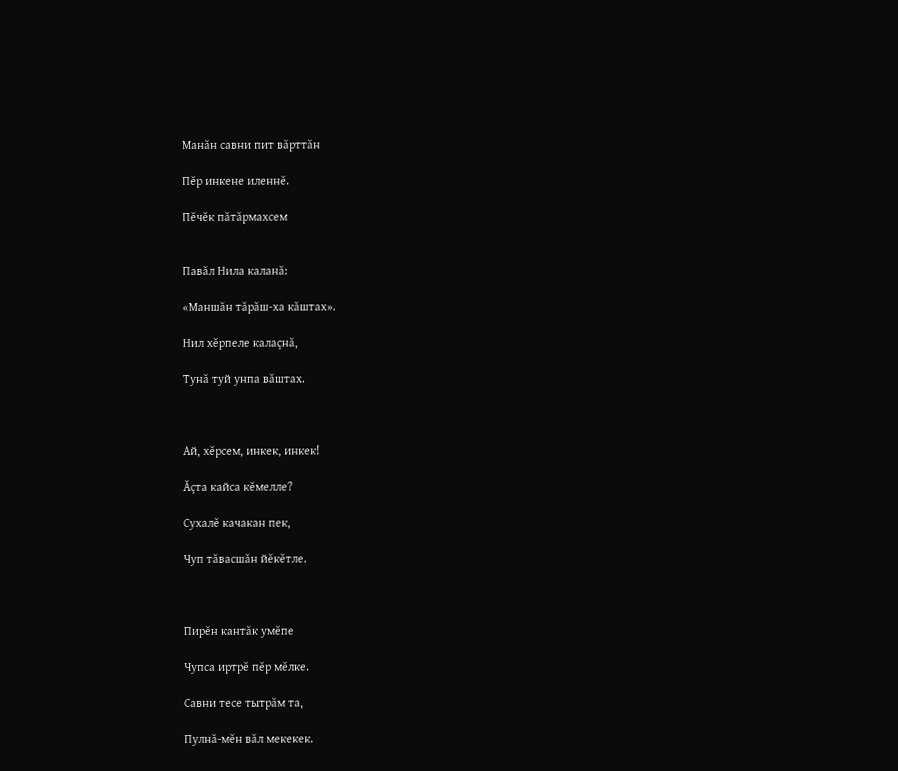Манăн савни пит вăрттăн

Пĕр инкене иленнĕ.

Пĕчĕк пăтăрмахсем


Павăл Нила каланă:

«Маншăн тăрăш-ха кăштах».

Нил хĕрпеле калаçнă,

Тунă туй унпа вăштах.



Ай, хĕрсем, инкек, инкек!

Ăçта кайса кĕмелле?

Сухалĕ качакан пек,

Чуп тăвасшăн йĕкĕтле.



Пирĕн кантăк умĕпе

Чупса иртрĕ пĕр мĕлке.

Савни тесе тытрăм та,

Пулнă-мĕн вăл мекекек.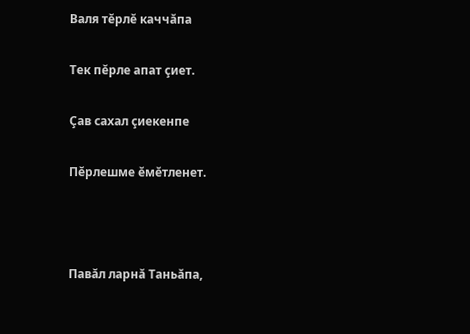Валя тĕрлĕ каччăпа

Тек пĕрле апат çиет.

Çав сахал çиекенпе

Пĕрлешме ĕмĕтленет.



Павăл ларнă Таньăпа,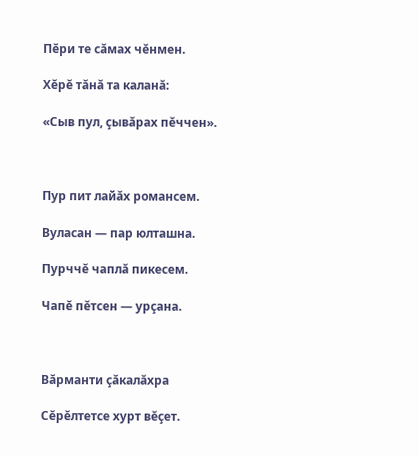Пĕри те сăмах чĕнмен.

Хĕрĕ тăнă та каланă:

«Сыв пул, çывăрах пĕччен».



Пур пит лайăх романсем.

Вуласан — пар юлташна.

Пурччĕ чаплă пикесем.

Чапĕ пĕтсен — урçана.



Вăрманти çăкалăхра

Сĕрĕлтетсе хурт вĕçет.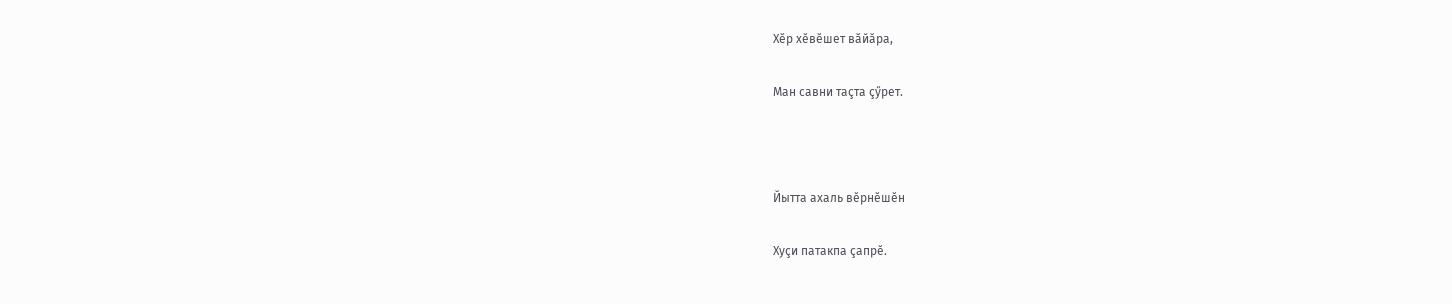Хĕр хĕвĕшет вăйăра,

Ман савни таçта çӳрет.



Йытта ахаль вĕрнĕшĕн

Хуçи патакпа çапрĕ.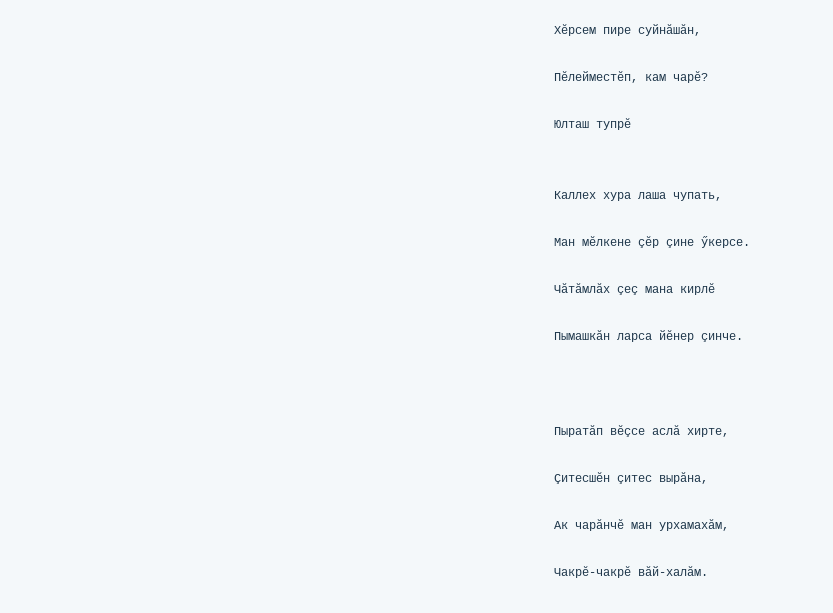Хĕрсем пире суйнăшăн,

Пĕлейместĕп, кам чарĕ?

Юлташ тупрĕ


Каллех хура лаша чупать,

Ман мĕлкене çĕр çине ӳкерсе.

Чăтăмлăх çеç мана кирлĕ

Пымашкăн ларса йĕнер çинче.



Пыратăп вĕçсе аслă хирте,

Çитесшĕн çитес вырăна,

Ак чарăнчĕ ман урхамахăм,

Чакрĕ-чакрĕ вăй-халăм.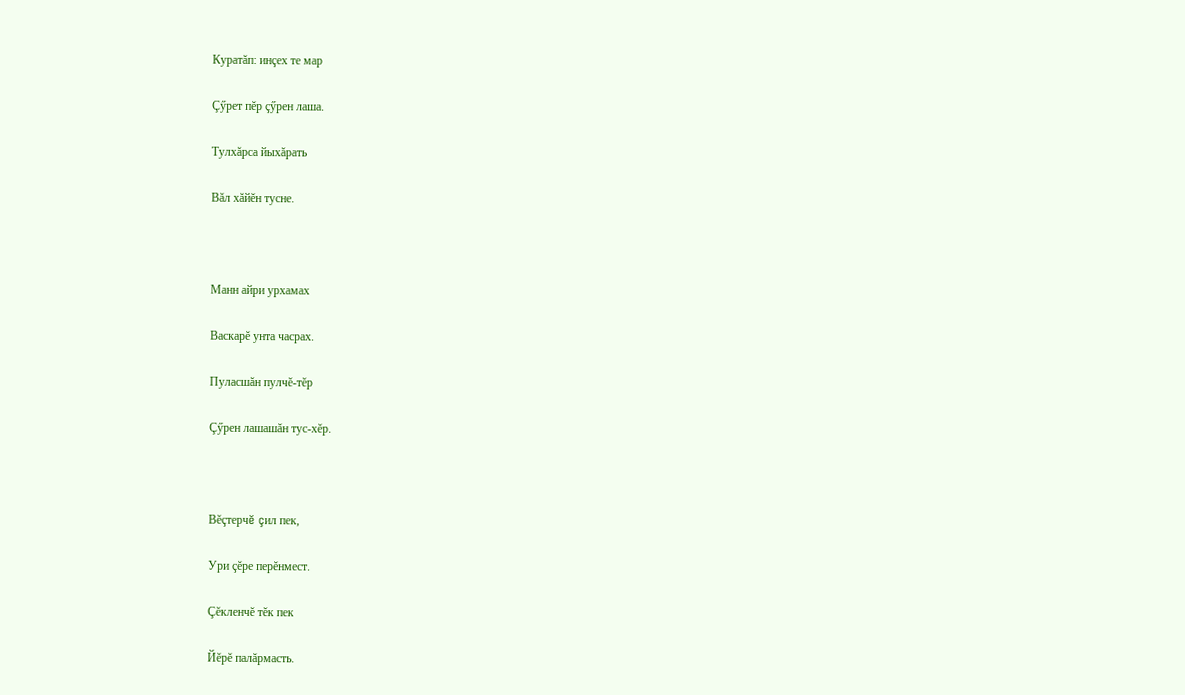Куратăп: инçех те мар

Çӳрет пĕр çӳрен лаша.

Тулхăрса йыхăрать

Вăл хăйĕн тусне.



Манн айри урхамах

Васкарĕ унта часрах.

Пуласшăн пулчĕ-тĕр

Çӳрен лашашăн тус-хĕр.



Вĕçтерчĕ çил пек,

Ури çĕре перĕнмест.

Çĕкленчĕ тĕк пек

Йĕрĕ палăрмасть.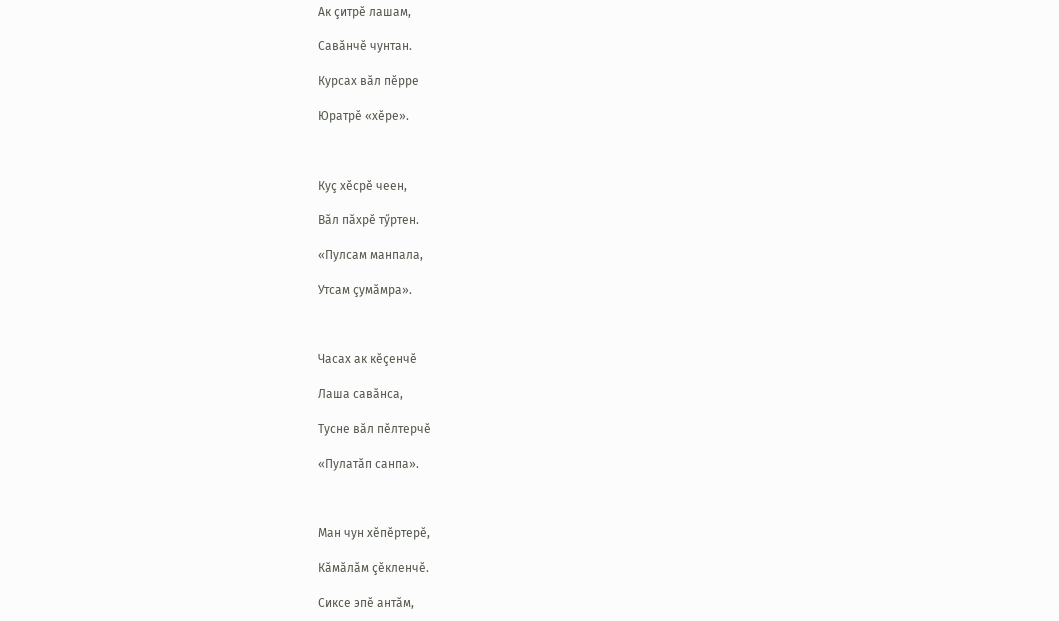Ак çитрĕ лашам,

Савăнчĕ чунтан.

Курсах вăл пĕрре

Юратрĕ «хĕре».



Куç хĕсрĕ чеен,

Вăл пăхрĕ тӳртен.

«Пулсам манпала,

Утсам çумăмра».



Часах ак кĕçенчĕ

Лаша савăнса,

Тусне вăл пĕлтерчĕ

«Пулатăп санпа».



Ман чун хĕпĕртерĕ,

Кăмăлăм çĕкленчĕ.

Сиксе эпĕ антăм,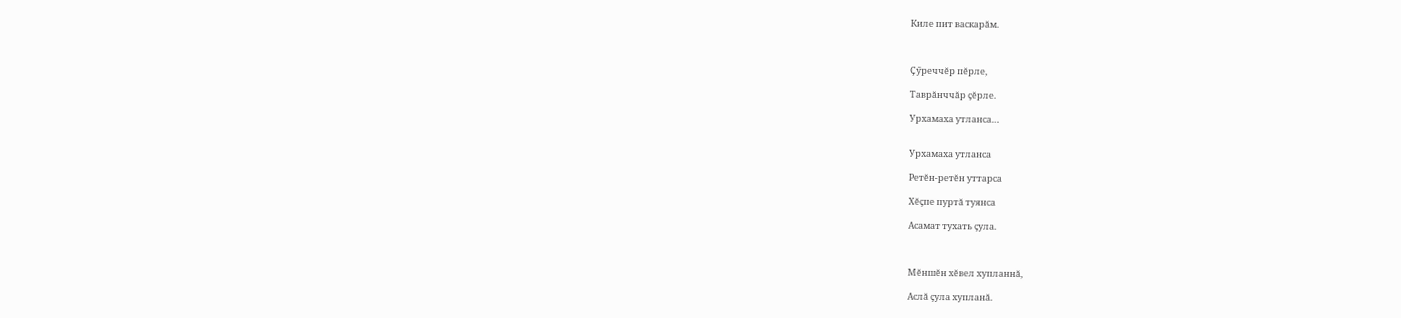Киле пит васкарăм.



Çӳреччĕр пĕрле,

Таврăнччăр çĕрле.

Урхамаха утланса…


Урхамаха утланса

Ретĕн-ретĕн уттарса

Хĕçпе пуртă туянса

Асамат тухать çула.



Мĕншĕн хĕвел хупланнă,

Аслă çула хупланă.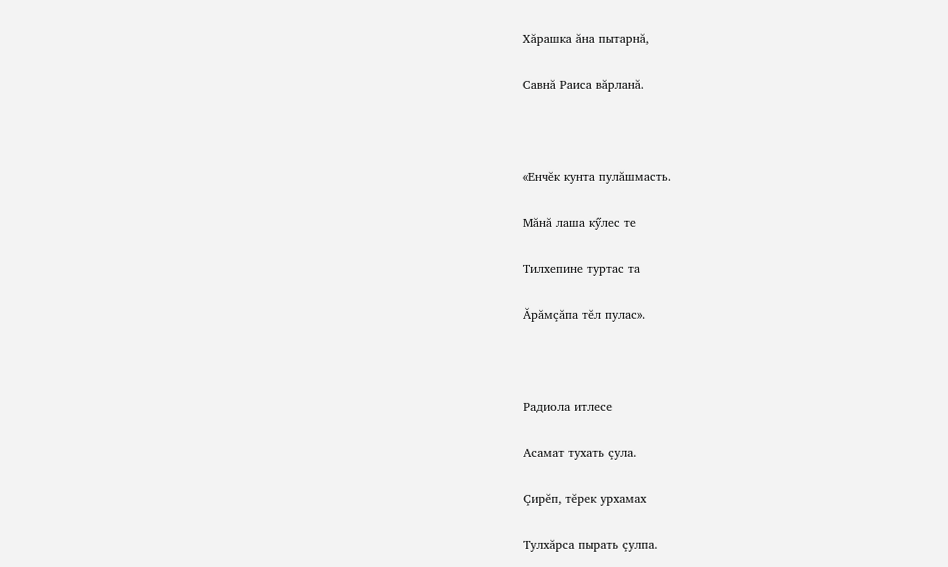Хăрашка ăна пытарнă,

Савнă Раиса вăрланă.



«Енчĕк кунта пулăшмасть.

Мăнă лаша кӳлес те

Тилхепине туртас та

Ăрăмçăпа тĕл пулас».



Радиола итлесе

Асамат тухать çула.

Çирĕп, тĕрек урхамах

Тулхăрса пырать çулпа.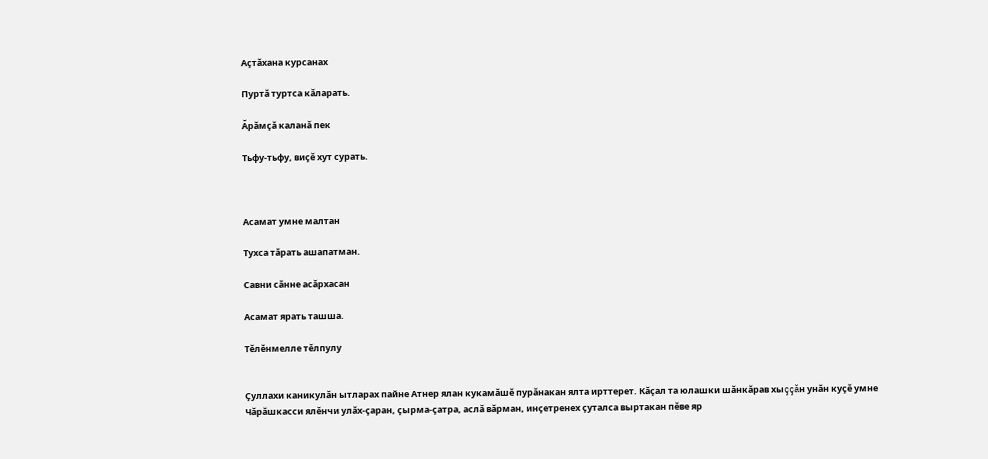Аçтăхана курсанах

Пуртă туртса кăларать.

Ăрăмçă каланă пек

Тьфу-тьфу, виçĕ хут сурать.



Асамат умне малтан

Тухса тăрать ашапатман.

Савни сăнне асăрхасан

Асамат ярать ташша.

Тĕлĕнмелле тĕлпулу


Çуллахи каникулăн ытларах пайне Атнер ялан кукамăшĕ пурăнакан ялта ирттерет. Кăçал та юлашки шăнкăрав хыççăн унăн куçĕ умне Чăрăшкасси ялĕнчи улăх-çаран, çырма-çатра, аслă вăрман, инçетренех çуталса выртакан пĕве яр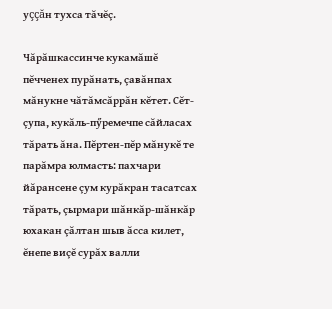уççăн тухса тăчĕç.

Чăрăшкассинче кукамăшĕ пĕчченех пурăнать, çавăнпах мăнукне чăтăмсăррăн кĕтет. Сĕт-çупа, кукăль-пӳремечпе сăйласах тăрать ăна. Пĕртен-пĕр мăнукĕ те парăмра юлмасть: пахчари йăрансене çум курăкран тасатсах тăрать, çырмари шăнкăр-шăнкăр юхакан çăлтан шыв ăсса килет, ĕнепе виçĕ сурăх валли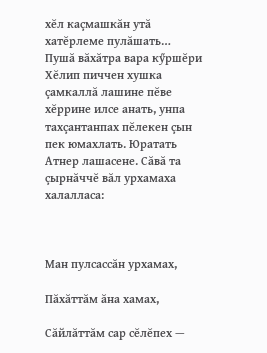хĕл каçмашкăн утă хатĕрлеме пулăшать… Пушă вăхăтра вара кӳршĕри Хĕлип пиччен хушка çамкаллă лашине пĕве хĕррине илсе анать, унпа тахçантанпах пĕлекен çын пек юмахлать. Юратать Атнер лашасене. Сăвă та çырнăччĕ вăл урхамаха халалласа:



Ман пулсассăн урхамах,

Пăхăттăм ăна хамах,

Сăйлăттăм сар сĕлĕпех —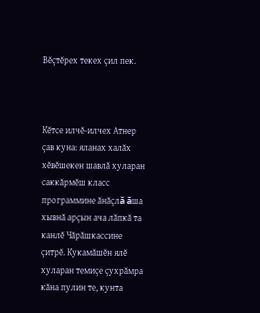Вĕçтĕрех текех çил пек.



Кĕтсе илчĕ-илчех Атнер çав куна: яланах халăх хĕвĕшекен шавлă хуларан саккăрмĕш класс программине ăнăçлă ăша хывнă арçын ача лăпкă та канлĕ Чăрăшкассине çитрĕ. Кукамăшĕн ялĕ хуларан темиçе çухрăмра кăна пулин те, кунта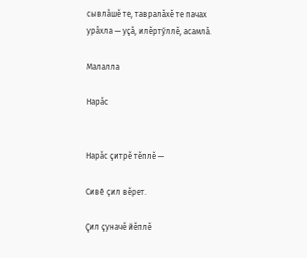сывлăшĕ те, тавралăхĕ те пачах урăхла — уçă, илĕртӳллĕ, асамлă.

Малалла

Нарăс


Нарăс çитрĕ тĕплĕ —

Сивĕ çил вĕрет.

Çил çуначĕ йĕплĕ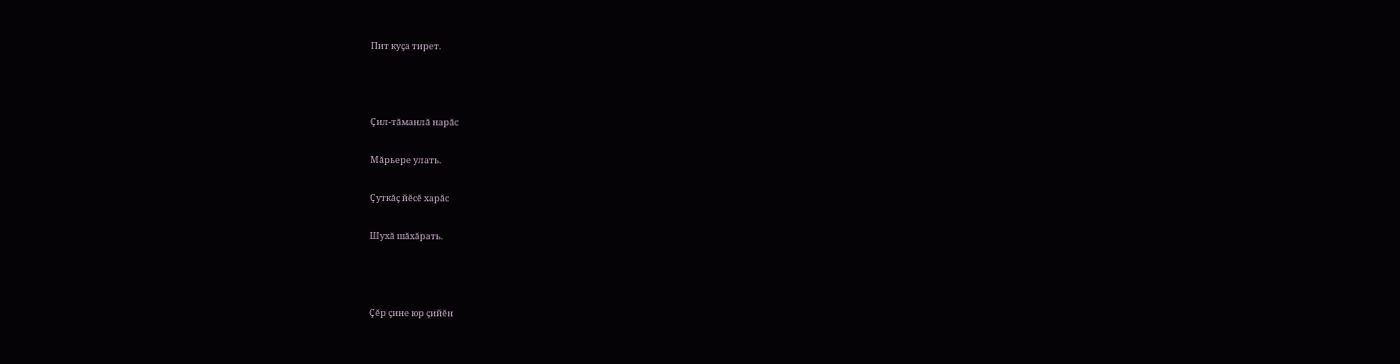Пит куçа тирет.



Çил-тăманлă нарăс

Мăрьере улать.

Çуткăç йĕсĕ харăс

Шухă шăхăрать.



Çĕр çине юр çийĕн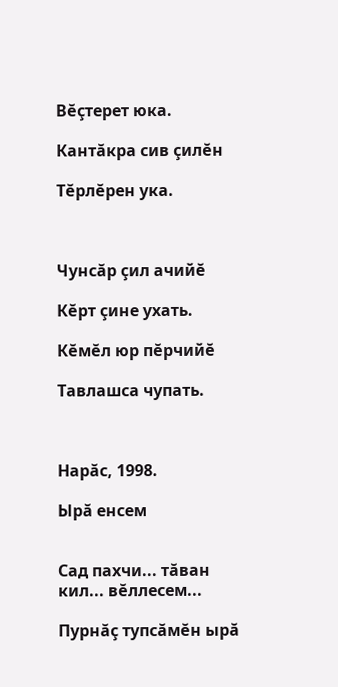Вĕçтерет юка.

Кантăкра сив çилĕн

Тĕрлĕрен ука.



Чунсăр çил ачийĕ

Кĕрт çине ухать.

Кĕмĕл юр пĕрчийĕ

Тавлашса чупать.



Нарăс, 1998.

Ырă енсем


Сад пахчи... тăван кил... вĕллесем...

Пурнăç тупсăмĕн ырă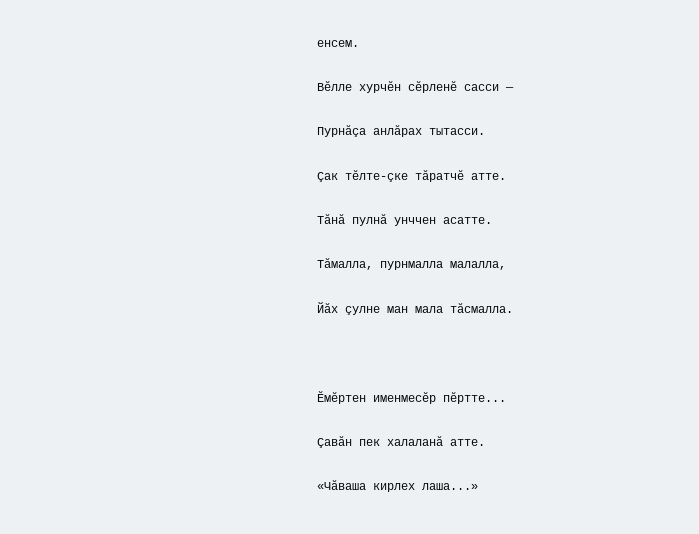енсем.

Вĕлле хурчĕн сĕрленĕ сасси —

Пурнăçа анлăрах тытасси.

Çак тĕлте-çке тăратчĕ атте.

Тăнă пулнă унччен асатте.

Тăмалла, пурнмалла малалла,

Йăх çулне ман мала тăсмалла.



Ĕмĕртен именмесĕр пĕртте...

Çавăн пек халаланă атте.

«Чăваша кирлех лаша...»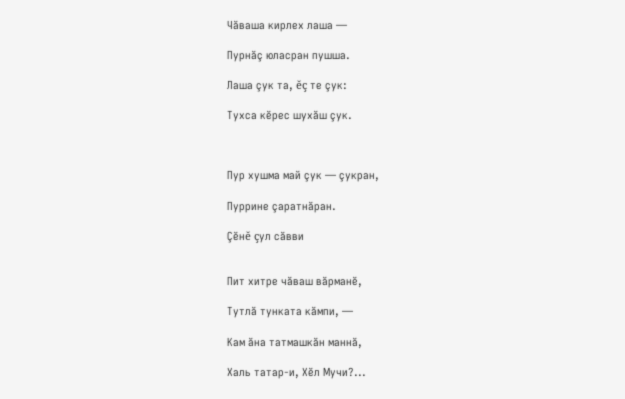Чăваша кирлех лаша —

Пурнăç юласран пушша.

Лаша çук та, ĕç те çук:

Тухса кĕрес шухăш çук.



Пур хушма май çук — çукран,

Пуррине çаратнăран.

Çĕнĕ çул сăвви


Пит хитре чăваш вăрманĕ,

Тутлă тунката кăмпи, —

Кам ăна татмашкăн маннă,

Халь татар-и, Хĕл Мучи?...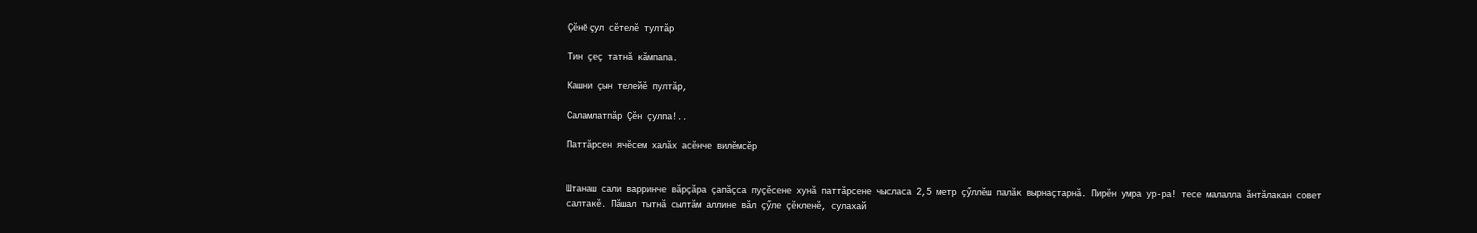Çĕнĕ çул сĕтелĕ тултăр

Тин çеç татнă кăмпапа.

Кашни çын телейĕ пултăр,

Саламлатпăр Çĕн çулпа!..

Паттăрсен ячĕсем халăх асĕнче вилĕмсĕр


Штанаш сали варринче вăрçăра çапăçса пуçĕсене хунă паттăрсене чысласа 2,5 метр çӳллĕш палăк вырнаçтарнă. Пирĕн умра ур-ра! тесе малалла ăнтăлакан совет салтакĕ. Пăшал тытнă сылтăм аллине вăл çӳле çĕкленĕ, сулахай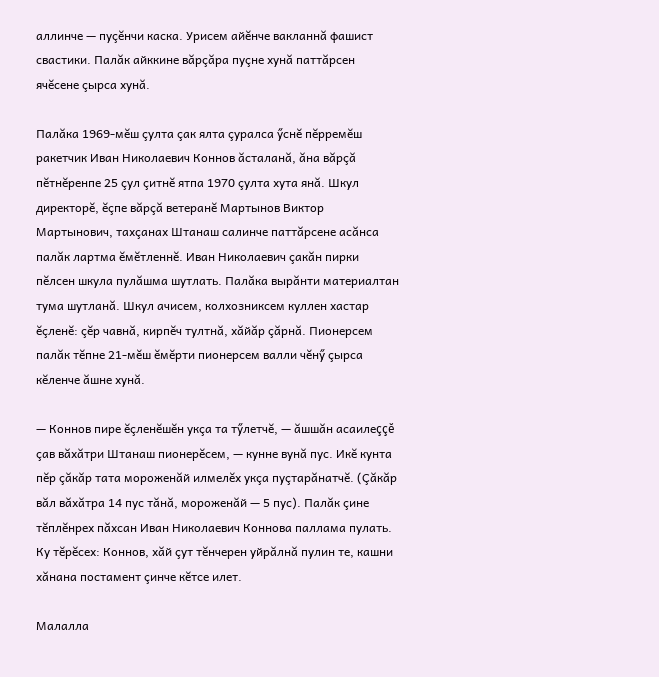аллинче — пуçĕнчи каска. Урисем айĕнче вакланнă фашист свастики. Палăк айккине вăрçăра пуçне хунă паттăрсен ячĕсене çырса хунă.

Палăка 1969-мĕш çулта çак ялта çуралса ӳснĕ пĕрремĕш ракетчик Иван Николаевич Коннов ăсталанă, ăна вăрçă пĕтнĕренпе 25 çул çитнĕ ятпа 1970 çулта хута янă. Шкул директорĕ, ĕçпе вăрçă ветеранĕ Мартынов Виктор Мартынович, тахçанах Штанаш салинче паттăрсене асăнса палăк лартма ĕмĕтленнĕ. Иван Николаевич çакăн пирки пĕлсен шкула пулăшма шутлать. Палăка вырăнти материалтан тума шутланă. Шкул ачисем, колхозниксем куллен хастар ĕçленĕ: çĕр чавнă, кирпĕч тултнă, хăйăр çăрнă. Пионерсем палăк тĕпне 21-мĕш ĕмĕрти пионерсем валли чĕнӳ çырса кĕленче ăшне хунă.

— Коннов пире ĕçленĕшĕн укçа та тӳлетчĕ, — ăшшăн асаилеççĕ çав вăхăтри Штанаш пионерĕсем, — кунне вунă пус. Икĕ кунта пĕр çăкăр тата мороженăй илмелĕх укçа пуçтарăнатчĕ. (Çăкăр вăл вăхăтра 14 пус тăнă, мороженăй — 5 пус). Палăк çине тĕплĕнрех пăхсан Иван Николаевич Коннова паллама пулать. Ку тĕрĕсех: Коннов, хăй çут тĕнчерен уйрăлнă пулин те, кашни хăнана постамент çинче кĕтсе илет.

Малалла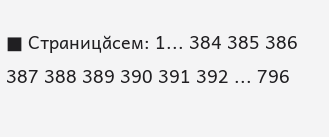■ Страницăсем: 1... 384 385 386 387 388 389 390 391 392 ... 796